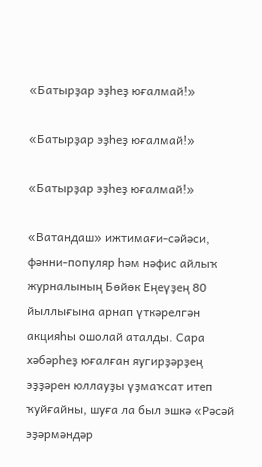«Батырҙар эҙһеҙ юғалмай!»

«Батырҙар эҙһеҙ юғалмай!»

«Батырҙар эҙһеҙ юғалмай!»

«Ватандаш» ижтимағи-сәйәси, фәнни-популяр һәм нәфис айлыҡ журналының Бөйөк Еңеүҙең 80 йыллығына арнап үткәрелгән акцияһы ошолай аталды. Сара хәбәрһеҙ юғалған яугирҙәрҙең эҙҙәрен юллауҙы үҙмаҡсат итеп ҡуйғайны, шуға ла был эшкә «Рәсәй эҙәрмәндәр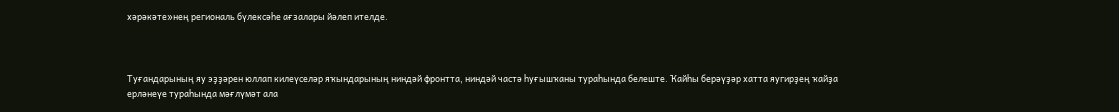хәрәкәте»нең региональ бүлексәһе ағзалары йәлеп ителде.



Туғандарының яу эҙҙәрен юллап килеүселәр яҡындарының ниндәй фронтта, ниндәй частә һуғышҡаны тураһында белеште. Ҡайһы берәүҙәр хатта яугирҙең ҡайҙа ерләнеүе тураһында мәғлүмәт ала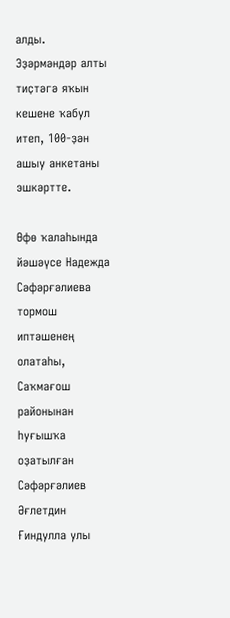алды. Эҙәрмәндәр алты тиҫтәгә яҡын кешене ҡабул итеп, 100-ҙән ашыу анкетаны эшкәртте.

Өфө ҡалаһында йәшәүсе Надежда Сәфәрғәлиева тормош иптәшенең олатаһы, Саҡмағош районынан һуғышҡа оҙатылған Сәфәрғәлиев Әғлетдин Ғиндулла улы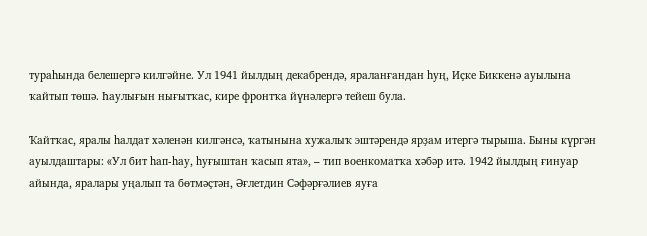тураһында белешергә килгәйне. Ул 1941 йылдың декабрендә, яраланғандан һуң, Иҫке Биккенә ауылына ҡайтып төшә. Һаулығын нығытҡас, кире фронтҡа йүнәлергә тейеш була.

Ҡайтҡас, яралы һалдат хәленән килгәнсә, ҡатынына хужалыҡ эштәрендә ярҙам итергә тырыша. Быны күргән ауылдаштары: «Ул бит һап-һау, һуғыштан ҡасып ята», – тип военкоматҡа хәбәр итә. 1942 йылдың ғинуар айында, яралары уңалып та бөтмәҫтән, Әғлетдин Сәфәрғәлиев яуға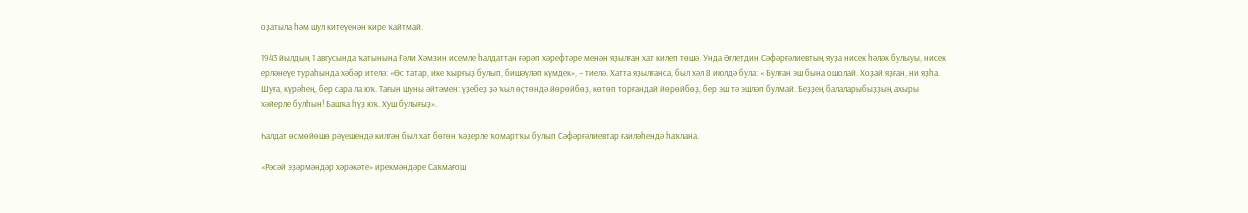оҙатыла һәм шул китеүенән кире ҡайтмай.

1943 йылдың 1 авгусында ҡатынына Ғәли Хәмзин исемле һалдаттан ғәрәп хәрефтәре менән яҙылған хат килеп төшә. Унда Әғлетдин Сәфәрғәлиевтың яуҙа нисек һәләк булыуы, нисек ерләнеүе тураһында хәбәр ителә: «Өс татар, ике ҡырғыҙ булып, бишәүләп күмдек», – тиелә. Хатта яҙылғанса, был хәл 8 июлдә була: « Булған эш бына ошолай. Хоҙай яҙған, ни яҙһа. Шуға, күрәһең, бер сара ла юҡ. Тағын шуны әйтәмен: үҙебеҙ ҙә ҡыл өҫтөндә йөрөйбөҙ, көтөп торғандай йөрөйбөҙ, бер эш тә эшләп булмай. Беҙҙең балаларыбыҙҙың ахыры хәйерле булһын! Башҡа һүҙ юҡ. Хуш булығыҙ».

Һалдат өсмөйөшө рәүешендә килгән был хат бөгөн ҡәҙерле ҡомартҡы булып Сәфәрғәлиевтар ғаиләһендә һаҡлана.

«Рәсәй эҙәрмәндәр хәрәкәте» ирекмәндәре Саҡмағош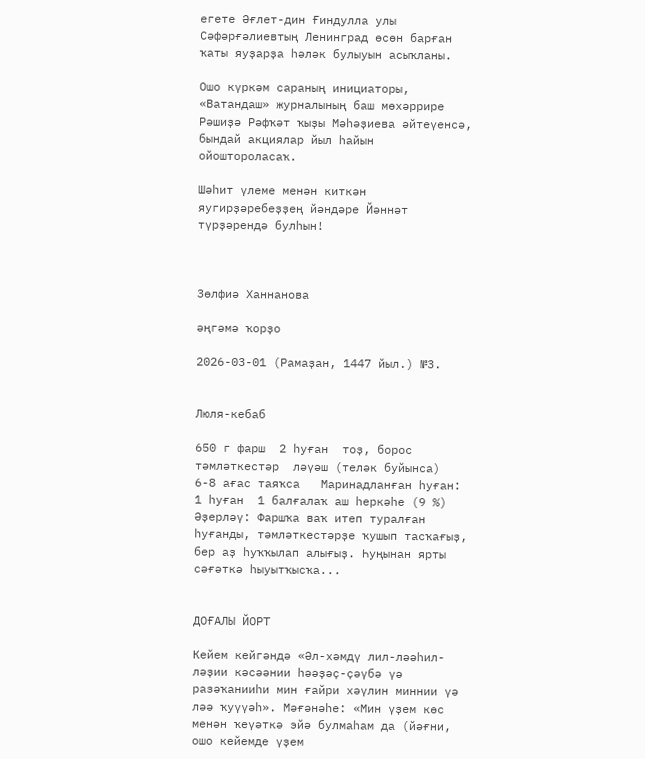егете Әғлет-дин Ғиндулла улы Сәфәрғәлиевтың Ленинград өсөн барған ҡаты яуҙарҙа һәләк булыуын асыҡланы.

Ошо күркәм сараның инициаторы, «Ватандаш» журналының баш мөхәррире Рәшиҙә Рәфҡәт ҡыҙы Мәһәҙиева әйтеүенсә, бындай акциялар йыл һайын ойоштороласаҡ.

Шәһит үлеме менән киткән яугирҙәребеҙҙең йәндәре Йәннәт түрҙәрендә булһын!



Зөлфиә Ханнанова

әңгәмә ҡорҙо

2026-03-01 (Рамаҙан, 1447 йыл.) №3.


Люля-кебаб

650 г фарш  2 һуған  тоҙ, борос  тәмләткестәр  ләүәш (теләк буйынса)  6-8 ағас таяҡса   Маринадланған һуған:  1 һуған  1 балғалаҡ аш һеркәһе (9 %)   Әҙерләү: Фаршҡа ваҡ итеп туралған һуғанды, тәмләткестәрҙе ҡушып тасҡағыҙ, бер аҙ һуҡҡылап алығыҙ. Һуңынан ярты сәғәткә һыуытҡысҡа...


ДОҒАЛЫ ЙОРТ

Кейем кейгәндә «Әл-хәмдү лил-ләәһил-ләҙии кәсәәнии һәәҙәҫ-ҫәүбә үә разәҡанииһи мин ғайри хәүлин миннии үә ләә ҡуүүәһ». Мәғәнәһе: «Мин үҙем көс менән ҡеүәткә эйә булмаһам да (йәғни, ошо кейемде үҙем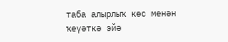таба алырлыҡ көс менән ҡеүәткә эйә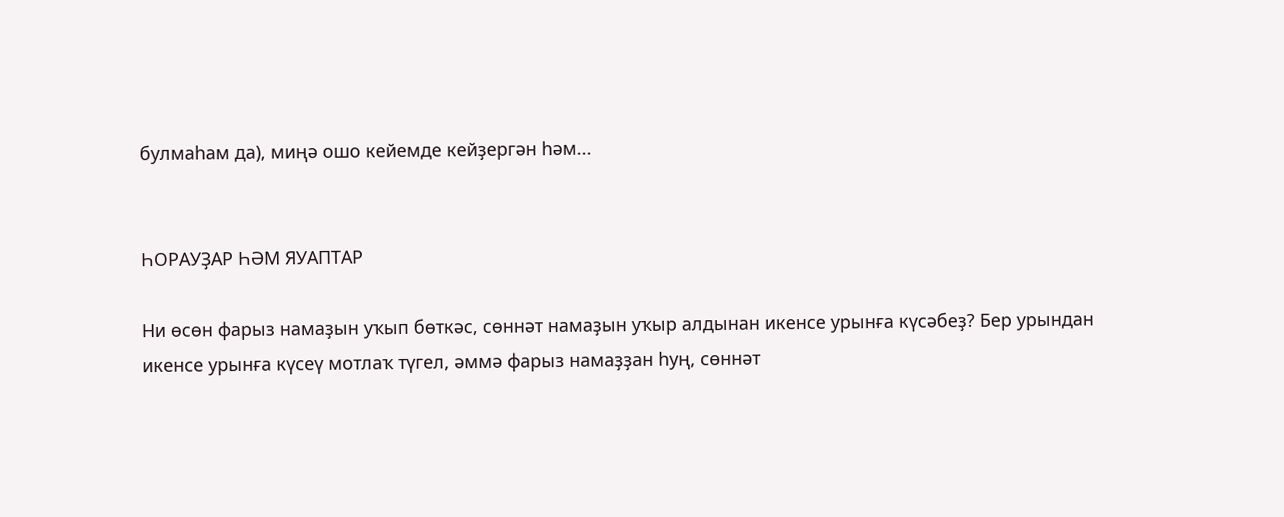булмаһам да), миңә ошо кейемде кейҙергән һәм...


ҺОРАУҘАР ҺӘМ ЯУАПТАР

Ни өсөн фарыз намаҙын уҡып бөткәс, сөннәт намаҙын уҡыр алдынан икенсе урынға күсәбеҙ? Бер урындан икенсе урынға күсеү мотлаҡ түгел, әммә фарыз намаҙҙан һуң, сөннәт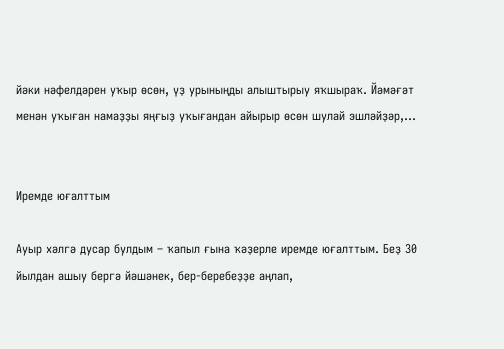йәки нәфелдәрен уҡыр өсөн, үҙ урыныңды алыштырыу яҡшыраҡ. Йәмәғәт менән уҡыған намаҙҙы яңғыҙ уҡығандан айырыр өсөн шулай эшләйҙәр,...


Иремде юғалттым

Ауыр хәлгә дусар булдым – ҡапыл ғына ҡәҙерле иремде юғалттым. Беҙ 30 йылдан ашыу бергә йәшәнек, бер-беребеҙҙе аңлап,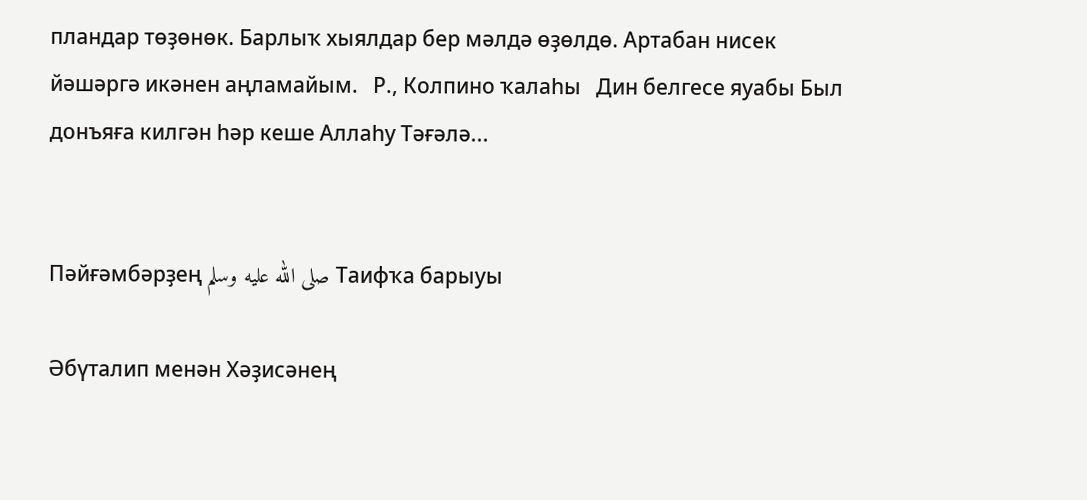пландар төҙөнөк. Барлыҡ хыялдар бер мәлдә өҙөлдө. Артабан нисек йәшәргә икәнен аңламайым.   Р., Колпино ҡалаһы   Дин белгесе яуабы Был донъяға килгән һәр кеше Аллаһу Тәғәлә...


Пәйғәмбәрҙең صلى الله عليه وسلم Таифҡа барыуы

Әбүталип менән Хәҙисәнең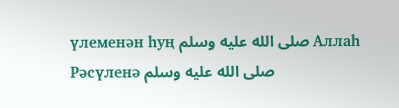үлеменән һуң صلى الله عليه وسلم Аллаһ Рәсүленә صلى الله عليه وسلم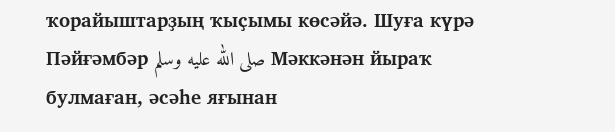ҡорайыштарҙың ҡыҫымы көсәйә. Шуға күрә Пәйғәмбәр صلى الله عليه وسلم Мәккәнән йыраҡ булмаған, әсәһе яғынан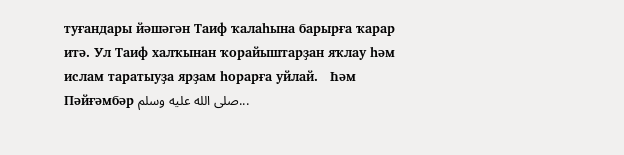туғандары йәшәгән Таиф ҡалаһына барырға ҡарар итә. Ул Таиф халҡынан ҡорайыштарҙан яҡлау һәм ислам таратыуҙа ярҙам һорарға уйлай.   Һәм Пәйғәмбәр صلى الله عليه وسلم...